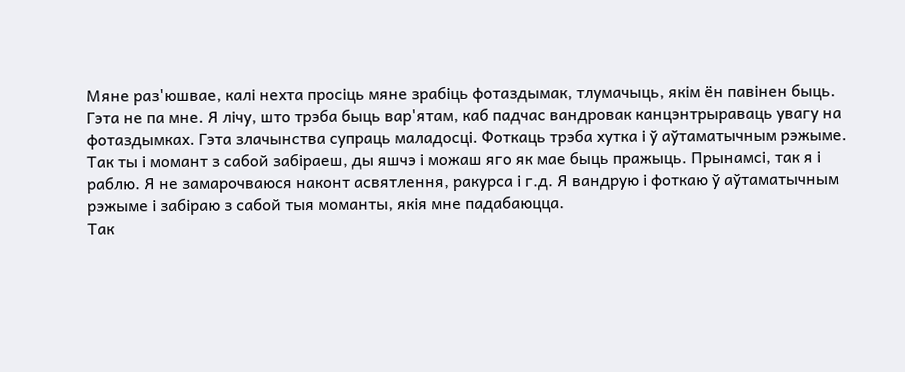Мяне раз'юшвае, калі нехта просіць мяне зрабіць фотаздымак, тлумачыць, якім ён павінен быць. Гэта не па мне. Я лічу, што трэба быць вар'ятам, каб падчас вандровак канцэнтрыраваць увагу на фотаздымках. Гэта злачынства супраць маладосці. Фоткаць трэба хутка і ў аўтаматычным рэжыме. Так ты і момант з сабой забіраеш, ды яшчэ і можаш яго як мае быць пражыць. Прынамсі, так я і раблю. Я не замарочваюся наконт асвятлення, ракурса і г.д. Я вандрую і фоткаю ў аўтаматычным рэжыме і забіраю з сабой тыя моманты, якія мне падабаюцца.
Так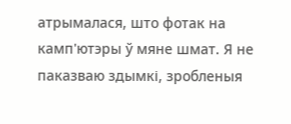атрымалася, што фотак на камп'ютэры ў мяне шмат. Я не паказваю здымкі, зробленыя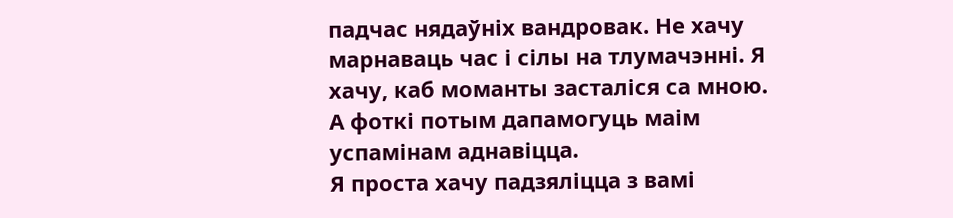падчас нядаўніх вандровак. Не хачу марнаваць час і сілы на тлумачэнні. Я хачу, каб моманты засталіся са мною. А фоткі потым дапамогуць маім успамінам аднавіцца.
Я проста хачу падзяліцца з вамі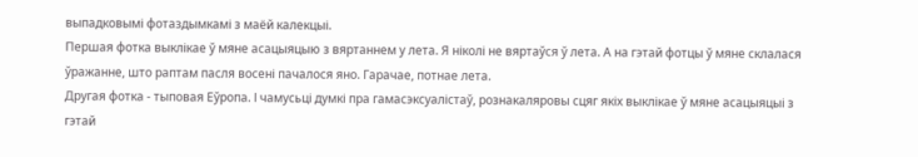выпадковымі фотаздымкамі з маёй калекцыі.
Першая фотка выклікае ў мяне асацыяцыю з вяртаннем у лета. Я ніколі не вяртаўся ў лета. А на гэтай фотцы ў мяне склалася ўражанне, што раптам пасля восені пачалося яно. Гарачае, потнае лета.
Другая фотка - тыповая Еўропа. І чамусьці думкі пра гамасэксуалістаў, рознакаляровы сцяг якіх выклікае ў мяне асацыяцыі з гэтай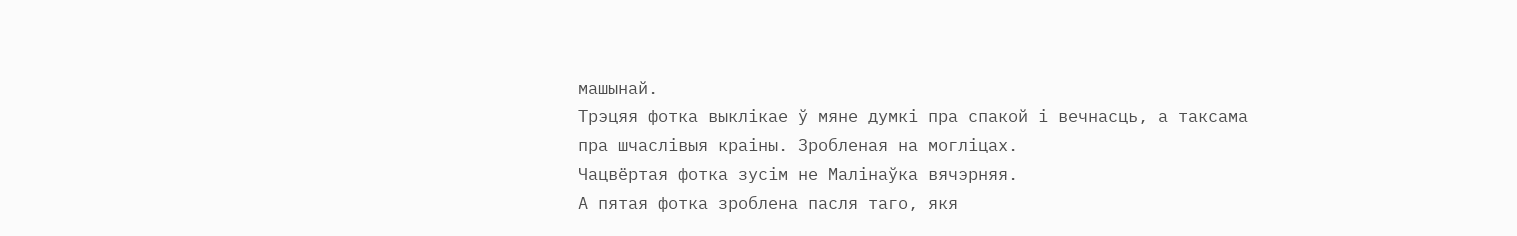машынай.
Трэцяя фотка выклікае ў мяне думкі пра спакой і вечнасць, а таксама пра шчаслівыя краіны. Зробленая на могліцах.
Чацвёртая фотка зусім не Малінаўка вячэрняя.
А пятая фотка зроблена пасля таго, якя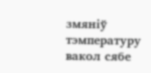змяніў тэмпературу вакол сябе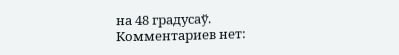на 48 градусаў.
Комментариев нет: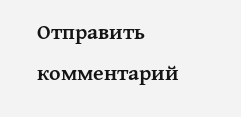Отправить комментарий